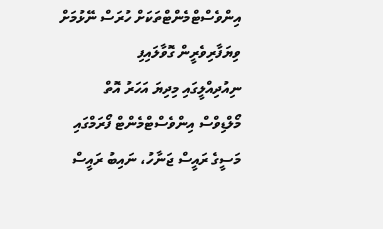އިންވެސްޓްމެންޓްތަކަށް ހުރަސް ނޭޅުމަށް ވިޔަފާރިވެރީން ގޮވާލައިފި
ނިއުދިއްލީގައި މިދިޔަ އަހަރު އޮތް މޯލްޑިވްސް އިންވެސްޓްމެންޓް ފޯރަމްގައި މަސީގެ ރައީސް ޖަނާހު، ނައިބު ރައީސް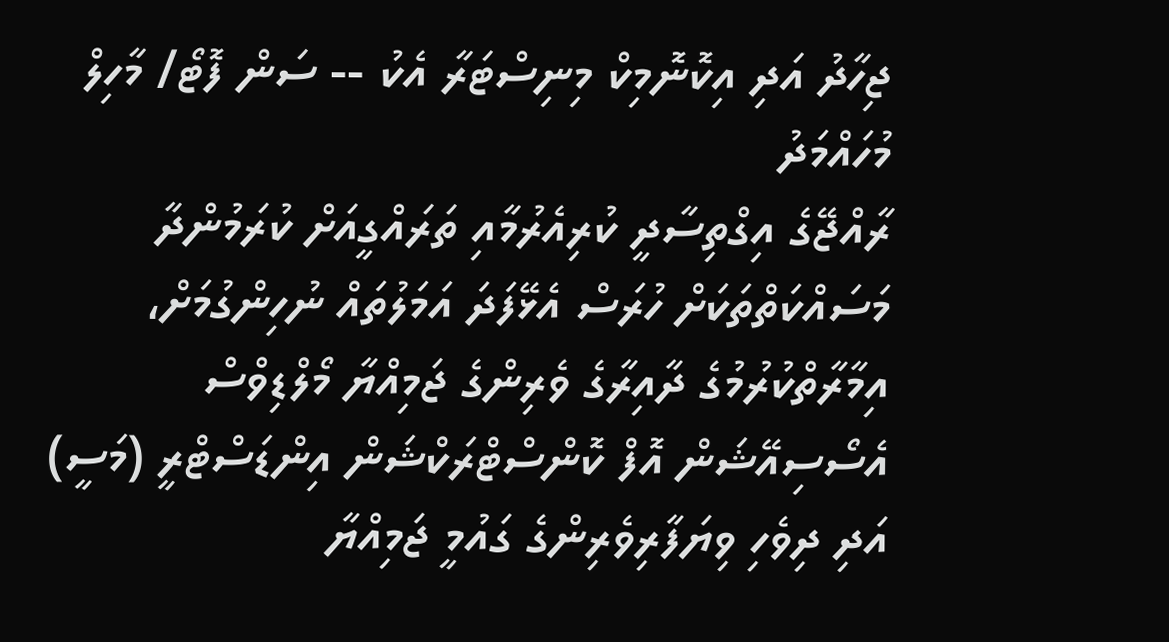ޖިހާދު އަދި އިކޮނޮމިކް މިނިސްޓަރާ އެކު -- ސަން ފޮޓޯ/ މާހިލް މުހައްމަދު
ރާއްޖޭގެ އިގްތިސާދީ ކުރިއެރުމާއި ތަރައްގީއަށް ކުރަމުންދާ މަސައްކަތްތަކަށް ހުރަސް އެޅޭފަދަ އަމަލުތައް ނުހިންގުމަށް، އިމާރާތްކުރުމުގެ ދާއިރާގެ ވެރިންގެ ޖަމިއްޔާ މޯލްޑިވްސް އެސޯސިއޭޝަން އޮފް ކޮންސްޓްރަކްޝަން އިންޑަސްޓްރީ (މަސީ) އަދި ދިވެހި ވިޔަފާރިވެރިންގެ ގައުމީ ޖަމިއްޔާ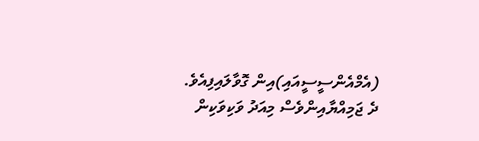(އެމްއެންސީސީއައި)އިން ގޮވާލައިފިއެވެ.
ދެ ޖަމިއްޔާއިންވެސް މިއަދު ވަކިވަކިން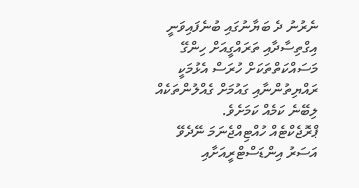ނެރުނު ދެ ބަޔާނުގައި ބުނެފައިވަނީ އިގްތިސާދާއި ތަރައްގީއަށް ހިންގޭ މަސައްކަތްތަކަށް ހުރަސް އެޅުމަކީ ރައްޔިތުންނާއި ގައުމަށް ގެއްލުންތަކެއް ލިބޭނެ ކަމެއް ކަމަށެވެ.
ޕްރޮޖެކްޓެއް ހުއްޓިއްޖެނަމަ ނޭދެވޭ އަސަރު އިންޑަސްޓްރީއަށާއި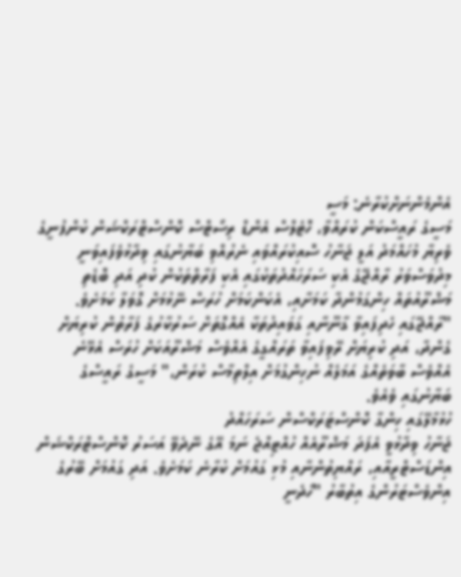އެންމެންނަށްކުރާނެ: މަސީ
މަސީގެ ރައީސްކަން ކުރައްވާ، ހޮޓެލްސް އެންޑް ރިސޯޓްސް ކޮންސްޓްރަކްޝަން ކުންފުނީގެ ވެރިޔާ މުހައްމަދު އަލީ ޖަނާހު ސޮއިކުރައްވައި ނެރުއްވި ބަޔާނުގައި ވިދާޅުވެފައިވަނީ މިދުވަސްވަރު ރާއްޖޭގެ އެކި ސަރަހައްދުތަކުގައި އެކި ފަރާތްތަކުން ކުދި އަދި ބޮޑެތި މަޝްރޫއުތައް ހިންގަމުންދާ ކަމަށާއި، އެކަންކަމަށް ހުރަސް ނޭޅުމަށް ގޮވަލާ ކަމަށެވެ.
"ރާއްޖޭގައި ހެދިފައިވާ ގާނޫނާއި ގަވައިދުތަކާ އެއްގޮތަށް ސަރުކާރުގެ ފަރާތުން ކުރިޔަށް ގެންދާ، އަދި ކުރިޔަށް ރޭވިފައިވާ ތަރައްގީގެ އެއްވެސް މަޝްރޫއަކަށް ހުރަސް އެޅޭނެ އެއްވެސް ބާވަތެއްގެ އަމަލެއް ނުހިންގުމަށް އިލްތިމާސް ކުރަން،" މަސީގެ ރައީސްގެ ބަޔާނުގައި ވެއެވެ.
ހުޅުމާލޭގައި ހިންގާ ކޮންސްޓަރަކްސްން ސަރަހައްދު
ޖަނާހު ވިދާޅުވީ އެފަދަ މަޝްރޫއެއް ހުއްޓިއްޖެ ނަމަ އޭގެ ނޭދެވޭ އަސަރު ކޮންސްޓްރަކްޝަން އިންޑަސްޓްރީއާއި، ރައްޔިތުންނާއި މުޅި ގައުމަށް ކުރާނެ ކަމަށެވެ. އަދި ގައުމަށް ބޭރުގެ އިންވެސްޓަރުންގެ އިތުބާރު "ހޯދެނީ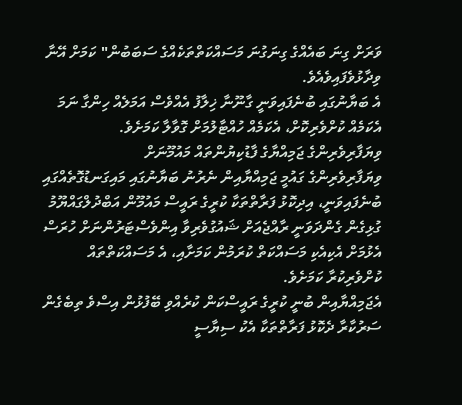ވަރަށް ގިނަ ބައެއްގެ ގިނަގުނަ މަސައްކަތްތަކެއްގެ ސަބަބުން" ކަމަށް އޭނާ ވިދާޅުވެފައިވެއެވެ.
އެ ބަޔާނުގައި ބުނެފައިވަނީ ގާނޫނާ ޚިލާފު އެއްވެސް އަމަލެއް ހިންގާ ނަމަ އެކަމެއް ކުށްވެރިކޮށް، އެކަމެއް ހުއްޓާލުމަށް ގޮވާލާ ކަމަށެވެ.
ވިޔަފާރިވެރިންގެ ޖަމިއްޔާގެ ފާޑުކިޔުންތައް މައުމޫނަށް
ވިޔަފާރިވެރިންގެ ގައުމީ ޖަމިއްޔާއިން ނެރުނު ބަޔާނުގައި މައިގަނޑުގޮތެއްގައި ބުނެފައިވަނީ، އިދިކޮޅު ފަރާތްތަކާ ކުރީގެ ރައީސް މައުމޫން އަބްދުލްގައްޔޫމު ގުޅިގެން ގެންދަވަނީ ރާއްޖެއަށް ޝައުގުވެރިވާ އިންވެސްޓަރުންނަށް ހުރަސް އެޅުމަށް އެކިއެކި މަސައްކަތް ކުރަމުން ކަމަށާއި، އެ މަސައްކަތްތައް ކުށްވެރިކުރާ ކަމަށެވެ.
އެޖަމިއްޔާއިން ބުނީ ކުރީގެ ރައީސްކަން ކުރެއްވި ބޭފުޅުން އިސްވެ ތިބެގެން ސަރުކާރާ ދެކޮޅު ފަރާތްތަކާ އެކު ސިޔާސީ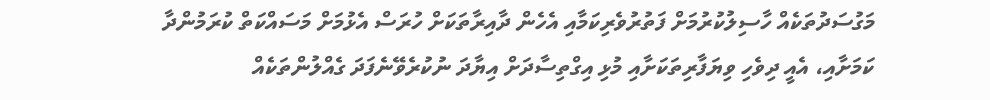މަގުސަދުތަކެއް ހާސިލުކުރުމަށް ފަތުރުވެރިކަމާއި އެހެން ދާއިރާތަކަށް ހުރަސް އެޅުމަށް މަސައްކަތް ކުރަމުންދާ ކަމަށާއި، އެއީ ދިވެހި ވިޔަފާރިތަކަށާއި މުޅި އިގްތިސާދަށް އިޔާދަ ނުކުރެވޭނެފަދަ ގެއްލުންތަކެއް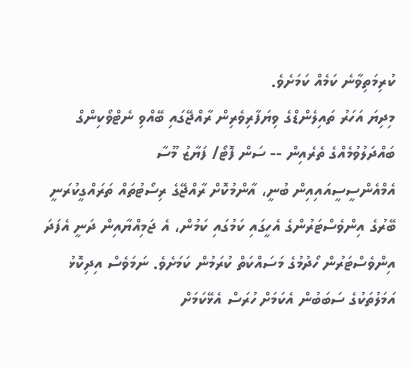ކުރިމަތިވާނެ ކަމެއް ކަމަށެވެ.
މިދިޔަ އަހަރު ތައިލެންޑްގެ ވިޔަފާރިވެރިން ރާއްޖޭގައި ބޭއްވި ނެޓްވޯކިންގް ބައްދަލުވުމެއްގެ ތެރެއިން -- ސަން ފޮޓޯ/ ފަޔާޒު މޫސާ
އެމްއެންސީސީއައިއިން ބުނީ، އާންމުކޮށް ރާއްޖޭގެ ރިސޯޓުތައް ތަރައްގީކުރަނީ ބޭރުގެ އިންވެސްޓަރުންގެ އެހީގައި ކަމުގައި ކަމުން، އެ ޖަމިއްޔާއިން ދަނީ އެފަދަ އިންވެސްޓަރުން ހޯދުމުގެ މަސައްކަތް ކުރަމުން ކަމަށެވެ. ނަމަވެސް އިދިކޮޅު އަމަލުތަކުގެ ސަބަބުން އެކަމަށް ހުރަސް އެޅޭކަމަށް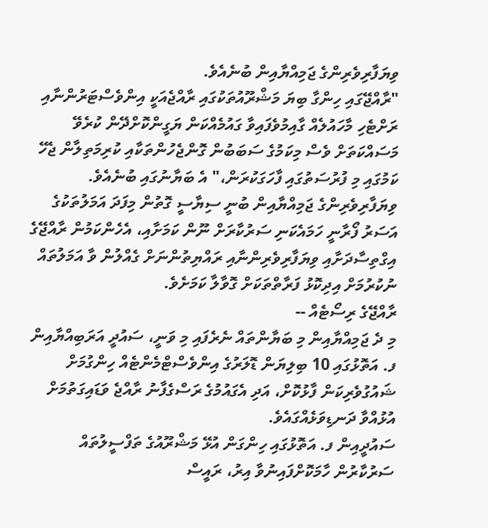ވިޔަފާރިވެރިންގެ ޖަމިއްޔާއިން ބުނެއެވެ.
"ރާއްޖޭގައި ހިންގާ ބިޔަ މަޝްރޫއުތަކުގައި ރާއްޖެއަކީ އިންވެސްޓަރުންނާއި ރަށްޓެހި މާހައުލެއް ގާއިމުވެފައިވާ ގައުމެއްކަން ޔަގީންކޮށްދޭން ކުރެވޭ މަސައްކަތަށް ވެސް މިކަމުގެ ސަބަބުން ގޮންޖެހުންތަކާއި ކުރިމަތިލާން ޖެހޭ ކަމުގައި މި ފުރުސަތުގައި ފާހަގަކުރަން،" އެ ބަޔާނުގައި ބުނެއެވެ.
ވިޔަފާރިވެރިންގެ ޖަމިއްޔާއިން ބުނީ ސިޔާސީ ގޮތުން މިފަދަ އަމަލުތަކުގެ އަސަރު ފޯރާނީ ހަމައެކަނި ސަރުކާރަށް ނޫން ކަމަށާއި، އެހެންކަމުން ރާއްޖޭގެ އިގްތިސާދަށާއި ވިޔަފާރިވެރިންނާއި ރައްޔިތުންނަށް ގެއްލުން ވާ އަމަލުތައް ނުކުރުމަށް އިދިކޮޅު ފަރާތްތަކަށް ގޮވާލާ ކަމަށެވެ.
ރާއްޖޭގެ ރިސޯޓެއް --
މި ދެ ޖަމިއްޔާއިން މި ބަޔާންތައް ނެރެފައި މި ވަނީ، ސައުދީ އަރަބިއްޔާއިން ފ. އަތޮޅުގައި 10 ބިލިޔަން ޑޮލަރުގެ އިންވެސްޓްމެންޓެއް ހިންގުމަށް ޝައުގުވެރިކަން ފާޅުކޮށް، އަދި އެގައުމުގެ ރަސްގެފާނު ރާއްޖެ ވަޑައިގަތުމަށް އުޅުއްވާ ދަނޑިވަޅެއްގައެވެ.
ސައުދީއިން ފ. އަތޮޅުގައި ހިންގަން އުޅޭ މަޝްރޫއުގެ ތަފްސީލުތައް ސަރުކާރުން ހާމަކޮށްފައިނުވާ އިރު، ރައީސް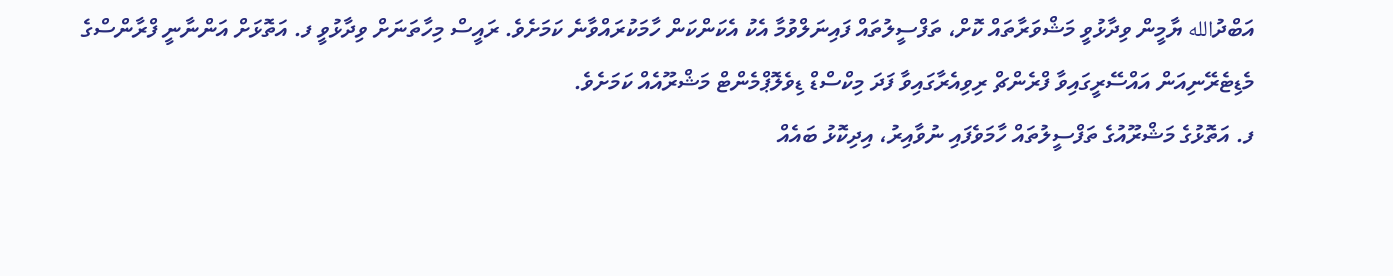އަބްދުالله ޔާމީން ވިދާޅުވީ މަޝްވަރާތައް ކޮށް، ތަފްސީލުތައް ފައިނަލްވުމާ އެކު އެކަންކަން ހާމަކުރައްވާނެ ކަމަށެވެ. ރައީސް މިހާތަނަށް ވިދާޅުވީ ފ. އަތޮޅަށް އަންނާނީ ފްރާންސްގެ މެޑިޓެރޭނިއަން އައްސޭރީގައިވާ ފްރެންޗް ރިވިއެރާގައިވާ ފަދަ މިކްސްޑް ޑިވެލޮޕްމެންޓް މަޝްރޫއެއް ކަމަށެވެ.
ފ. އަތޮޅުގެ މަޝްރޫއުގެ ތަފްސީލުތައް ހާމަވެފައި ނުވާއިރު، އިދިކޮޅު ބައެއް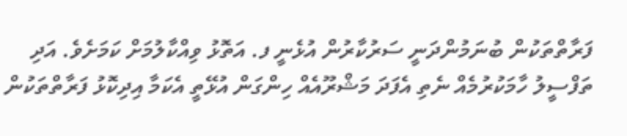ފަރާތްތަކުން ބުނަމުންދަނީ ސަރުކާރުން އުޅެނީ ފ. އަތޮޅު ވިއްކާލުމަށް ކަމަށެވެ. އަދި ތަފްސީލު ހާމަކުރުމެއް ނެތި އެފަދަ މަޝްރޫއެއް ހިންގަން އުޅޭތީ އެކަމާ އިދިކޮޅު ފަރާތްތަކުން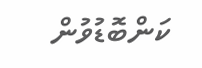ކަންބޮޑުވުން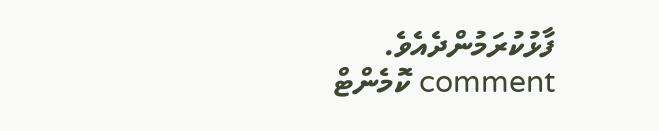ފާޅުކުރަމުންދެއެވެ.
comment ކޮމެންޓް